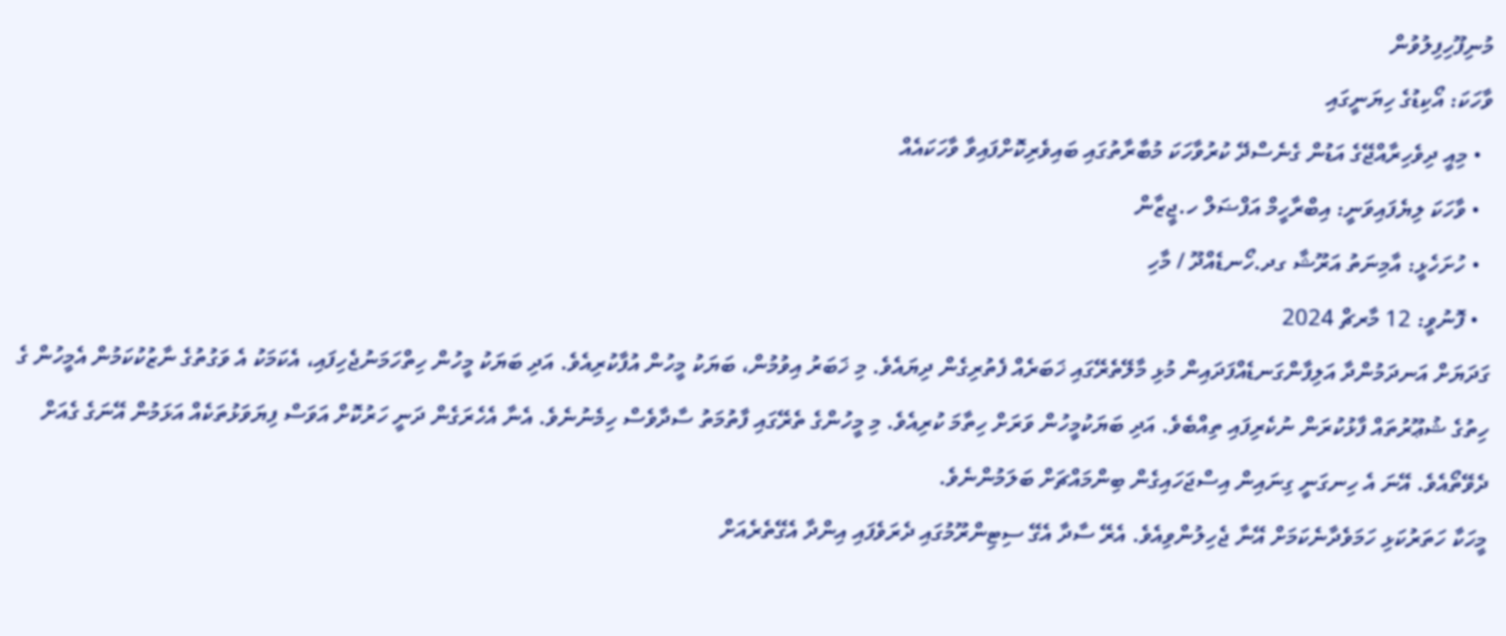މުނިފޫހިފިލުވުން
ވާހަކަ: އޯކިޑުގެ ހިޔަނީގައި
  • މިއީ ދިވެހިރާއްޖޭގެ އަޑުން ގެނެސްދޭ ކުރުވާހަކަ މުބާރާތުގައި ބައިވެރިކޮށްފައިވާ ވާހަކައެއް
  • ވާހަކަ ލިޔެފައިވަނީ: އިބްރާހީމް އަފްޟަލް ހ.ޖީޒާން
  • ހުށަހެޅީ: އާމިނަތު އަރޫޝާ ގދ.ހޯނޑެއްދޫ / މާހި
  • ފޮނުވީ: 12 މާރޗް 2024
ގަދަޔަށް އަނދަމުންދާ އަލިފާންގަނޑެއްފަދައިން މުޅި މާލޭތެރޭގައި ޚަބަރެއް ފެތުރިގެން ދިޔައެވެ. މި ޚަބަރު އިވުމުން، ބަޔަކު މީހުން އުފާކުރިއެވެ. އަދި ބަޔަކު މީހުން ހިތްހަމަނުޖެހިފައި، އެކަމަކު އެ ވަގުތުގެ ނާޒުކުކަމުން އެމީހުން ގެ ހިތުގެ ޝުޢޫރުތައް ފާޅުކުރަން ނުކެރިފައި ތިއްބެވެ. އަދި ބަޔަކުމީހުން ވަރަށް ހިތާމަ ކުރިއެވެ. މި މީހުންގެ ތެރޭގައި ފާތުމަތު ސާދާވެސް ހިމެނުނެވެ. އެނާ އެހެރަގެން ދަނީ ހަރުކޮށް އަވަސް ފިޔަވަޅުތަކެއް އަޅަމުން އޭނަގެ ގެއަށް ދެވޭތޯއެވެ. އޭނަ އެ ހިނގަނީ ގިނައިން އިސްޖަހައިގެން ބިންމައްޗަށް ބަލަމުންނެވެ.
މީހަކާ ހަތަރުކަޅި ހަމަވެދާނެކަމަށް އޭނާ ޖެހިލުންވިއެވެ. އެރޭ ސާދާ އެގޭ ސިޓިންރޫމުގައި ދެރަވެފައި އިންދާ އެގޭތެރެއަށް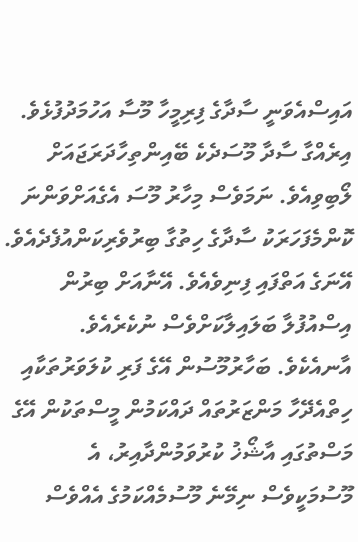އައިސްއެވަނީ ސާދާގެ ފިރިމީހާ މޫސާ އަހުމަދުފުޅެވެ. އިރެއްގާ ސާދާ މޫސަދެކެ ބޭއިންތިހާދަރަޖައަށް ލޯބިވިއެވެ. ނަމަވެސް މިހާރު މޫސަ އެގެއަށްވަންނަ ކޮންމެފަހަރަކު ސާދާގެ ހިތުގާ ބިރުވެރިކަންއުފެދެއެވެ. އޭނަގެ އަތްފައި ފިނިވެއެވެ. އޭނާއަށް ބިރުން އިސްއުފުލާ ބަލައިލާކަށްވެސް ނުކެރެއެވެ.
އާނއެކެވެ. ބަހާރުމޫސުން އޭގެ ފަރި ކުލަވަރުތަކާއި ހިތްއެދޭހާ މަންޒަރުތައް ދައްކަމުން މީސްތަކުން އޭގެ މަސްތުގައި އާޝޯޚު ކުރުވަމުންދާއިރު، އެ މޫސުމަކީވެސް ނިމޭނެ މޫސުމެއްކަމުގެ އެއްވެސް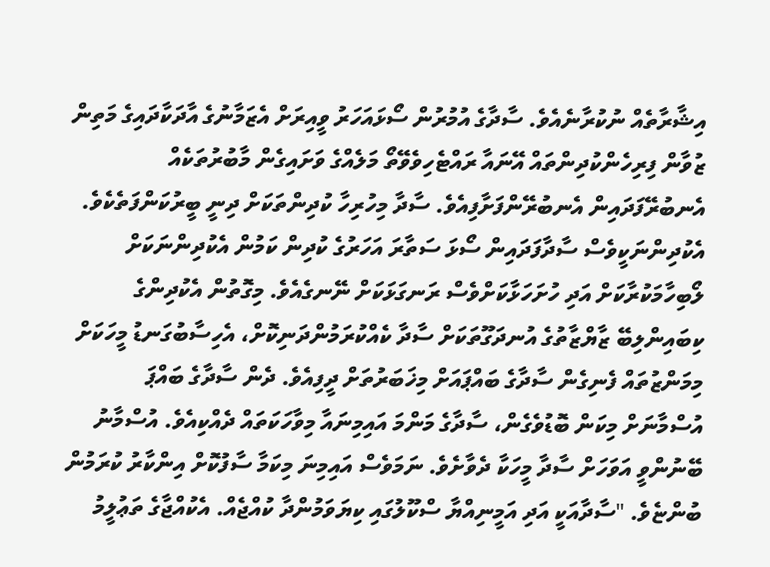އިޝާރާތެއް ނުކުރާނެއެވެ. ސާދާގެ އުމުރުން ސޯޅައަހަރު ވީއިރަށް އެޒަމާނުގެ އާދަކާދައިގެ މަތިން ޒުވާން ފިރިހެންކުދިންތައް އޭނައާ ރައްޓެހިވެވޭތޯ މަލެއްގެ ވަށައިގެން މާބުރުތަކެއް އެނބުރޭފަދައިން އެނބުރޭންފަށާފިއެވެ. ސާދާ މިހުރިހާ ކުދިންތަކަށް ދިނީ ބީރުކަންފަތެކެވެ. އެކުދިންނަކީވެސް ސާދާފަދައިން ސޯޅަ ސަތާރަ އަހަރުގެ ކުދިން ކަމުން އެކުދިންނަކަށް ލޯބިހާމަކުރާކަށް އަދި ހުށަހަޅާކަށްވެސް ރަނގަޅަކަށް ނޭނގެއެވެ. މިގޮތުން އެކުދިންގެ ކިބައިންލިބޭ ޒާޔްޒާތުގެ އުނދަގޫތަކަށް ސާދާ ކެއްކުރަމުންދަނިކޮށް، އެހިސާބުގަނޑު މީހަކަށް މިމަންޒުތައް ފެނިގެން ސާދާގެ ބައްޕައަށް މިޚަބަރުތަށް ދީފިއެވެ. ދެން ސާދާގެ ބައްޕަ އުސްމާނަށް މިކަން ބޮޑުވެގެން، ސާދާގެ މަންމަ އައިމިނައާ މިވާހަކަތައް ދެއްކިއެވެ. އުސްމާނު ބޭނުންވީ އަވަހަށް ސާދާ މީހަކާ ދެވާށެވެ. ނަމަވެސް އައިމިނަ މިކަމާ ސާފުކޮށް އިންކާރު ކުރަމުން ބުންޏެވެ. "ސާދާއަކީ އަދި އަމީނިއްޔާ ސްކޫލުގައި ކިޔަވަމުންދާ ކުއްޖެއް. އެކުއްޖާގެ ތަޢުލީމު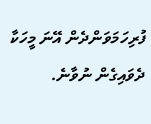ފުރިހަމަވަންދެން އޭނަ މީހަކާ ދެވައިގެން ނުވާނެ.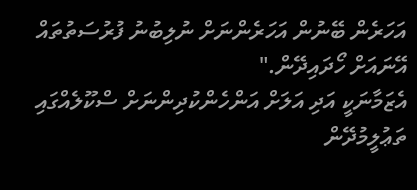އަހަރެން ބޭނުން އަހަރެންނަށް ނުލިބުނު ފުރުސަތުތައް އޭނައަށް ހޯދައިދޭން."
އެޒަމާނަކީ އަދި އަލަށް އަންހެންކުދިންނަށް ސްކޫލެއްގައި ތަޢުލީމުދޭން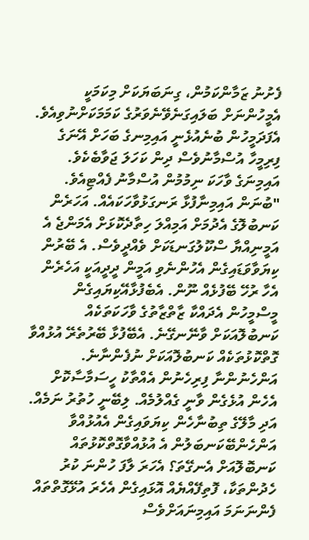ފެށުނު ޒަމާންކަމުން، ގިނަބަޔަކަށް މިކަމަކީ އެމީހުންނަށް ބަލައިގަނެވޭނެވަރުގެ ކަމަމަކަށްނުވިއެވެ. އެފަދަމީހުން ބުނެއުޅެނީ އައިމިނގެ ބަހަށް އޭނަގެ ފިރިމީހާ އުސްމާނުވެސް ދިން ކަހަލަ ޖަވާބެކެވެ. އައިމިނަގެ ވާހަކަ ނިމުމުން އުސްމާނު ފެއްޓިއެވެ. "ބުނަން އައިމިނާފުޅާ ރަނގަޅުވާހަކައެއް. އަހަރެން ކަނބުލޮގެ އެދުމަށް އަމިއްލަ ހިތާދެކޮޅަށް އެމަންޖެ އެ އަމީނިއްޔާ ސްކޫލުގަނޑަކަށް ވެއްދީވެސް. އެ ބޭރުން ކިޔަވާވަޑައިގެން އެހުންނެވި އަމީން ދީދީއަކީ އަހެރެން އެހާ ރުހޭ ބޭފުޅެއް ނޫން. އެބެފުޅާއޭކިޔައިގެން މީސްމީހުން އެދައްކާ ޒާތްޒާތުގެ ވާހަކަތަކެއް ކަނބުލޮއަކަށް ވާނޭނގޭނެ. އެބޭފުޅާ ބޭރުތެރޭ އުޅުއްވާ ގޮތްކޮޅުތަކެއް ކަނބުލޮއަކަށް ނުފެންނާނެ. އަންހެނުންނާ ފިރިހެނުން އެއްތާކު ހީސަމާސާކޮށް އެހެން އުޅެގެން ވާނީ ގެއްލުމެއް. ލިބޭނީ ހުތުރު ނަމެއް. އަދި މާލޭގެ ތިބުނާހެން ކިޔަވައިގެން އެއުޅުއްވާ އަންހެންބޭކަނބަލުން އެ އުޅުއްވާގޮތްކޮޅުތައް ކަނބޮލޮއަށް އެނގޭތަ؟ އެހަރަ ލާފަ ހުންނަ ކުރު ހެދުންތަކާ، ފޮތިފޭއްޔެއް އޮޅައިގެން އެހެރަ އުޅޭގޮތްތައް ފެންނަނަމަ އައިމިނައަށްވެސް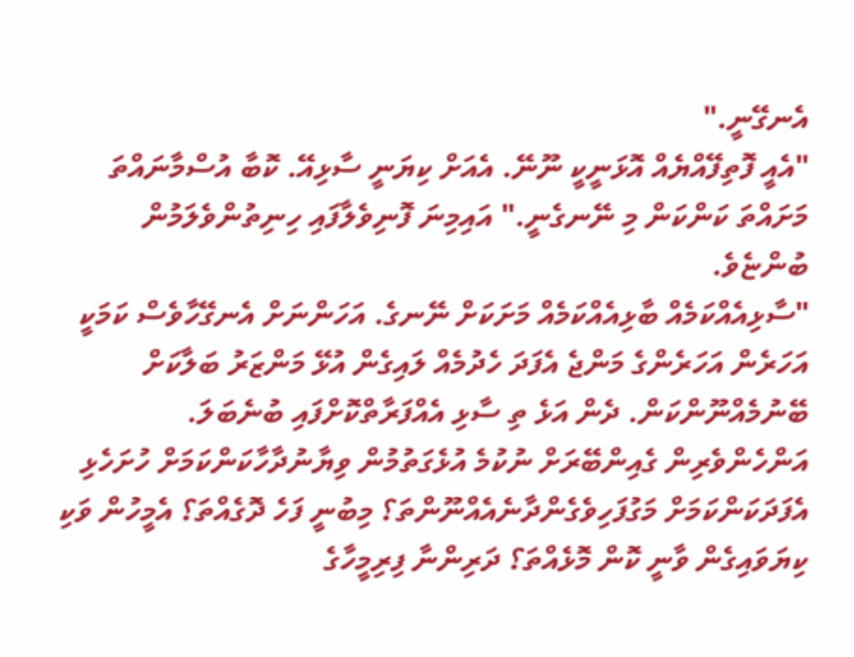އެނގޭނީ."
"އެއީ ފޮތިފޭއްޔެއް އޮޅަނީކީ ނޫނޭ. އެއަށް ކިޔަނީ ސާޅިއޭ. ކޮބާ އުސްމާނައްތަ މަށައްތަ ކަންކަން މި ނޭނގެނީ." އައިމިނަ ފޮނިވެލާފައި ހިނިތުންވެލަމުން ބުންޏެވެ.
"ސާޅިއެއްކަމެއް ބާޅިއެއްކަމެއް މަށަކަށް ނޭނގެ. އަހަންނަށް އެނގޭހާވެސް ކަމަކީ އަހަރެން އަހަރެންގެ މަންޖެ އެފަދަ ހެދުމެއް ލައިގެން އުޅޭ މަންޒަރު ބަލާކަށް ބޭނުމެއްނޫންކަން. ދެން އަޅެ ތި ސާޅި އެއްފަރާތްކޮށްފައި ބުނެބަލަ. އަންހެންވެރިން ގެއިންބޭރަށް ނުކުމެ އުޅެގަތުމުން ވިޔާނުދާހާކަންކަމަށް ހުށަހެޅި އެފަދަކަންކަމަށް މަގުފަހިވެގެންދާނެއެއްނޫންތަ؟ މިބުނީ ފަހެ ދޮގެއްތަ؟ އެމީހުން ވަކި ކިޔަވައިގެން ވާނީ ކޮން މޮޅެއްތަ؟ ދަރިންނާ ފިރިމީހާގެ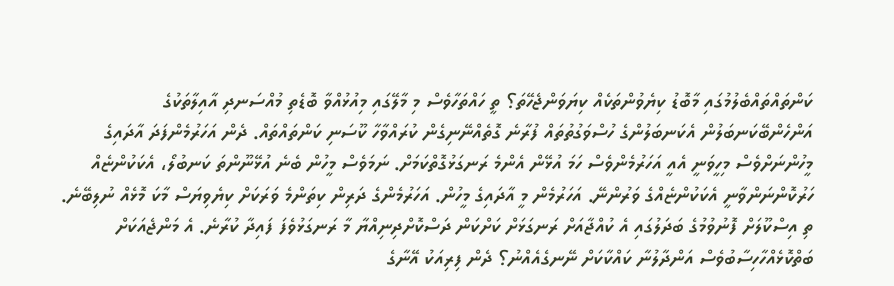ކަންތައްތައްބެލުމުގައި މާބޮޑު ކިޔެވުންތަކެއް ކިޔަވަންޖެހޭތަ؟ ތީ ހައްތަހާވެސް މި މާލޭގައި މިއުޅުއްވާ ބޮޑެތި މުއްސަނދި އާއިލާތަކުގެ އަންހެންބޭކަނބަލުން އެކަނބަލުންގެ ހުސްވަގުތުތައް ފުރާނެ ގޮތެއްނޭނިގެން ކުރައްވާހާ ކޫސަނި ކަންތައްތައް. ދެން އަހަރުމެންފަދަ އާދައިގެ މީހުންނަށްވެސް މިހީވަނީ އެއީ އަހަރުމެންވެސް ހަމަ އުޅޭން އެންމެ ރަނގަޅުގޮތްކަމަށް. ނަމަވެސް މީހުން ބެނެ އުޅޭނޫންތަ ކަނބުލޯ، އެކަކުންޏެއް ހަރުކޮންނަންވާނީ އެކަކުންޏެއްގެ ވަރުންނޭ. އަހަރުމެން މީ އާދައިގެ މީހުން. އަހަރުމެންގެ ދަރިން ކިތަންމެ ވަރަކަށް ކިޔެވިޔަސް މާކަ މޮޅެއް ނުލިބޭނެ. ތި އިސްކޫލަށް ފޮނުވުމުގެ ބަދަލުގައި އެ ކުއްޖާއަށް ރަނގަޅަށް ކަށްކަން ދަސްކޮށްދިނިއްޔާ މާ ރަނގަޅުވެފަ ފައިދާ ކުރާނެ. އެ މަންޖެއަކަށް ބަތްކޮޅެއްހާހިސާބުވެސް އަންދާލުނާ ކައްކާކަށް ނޭނގެއެއްނު؟ ދެން ފިރިއަކު އޭނާގެ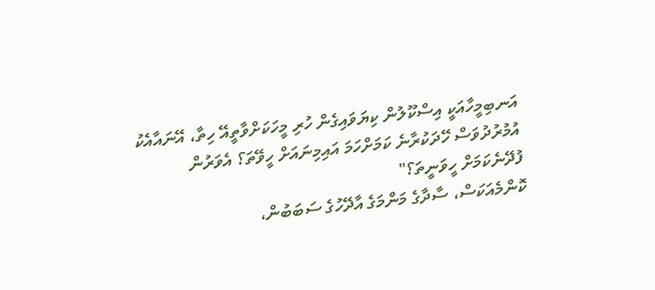އަނބިމީހާއަކީ އިސްކޫލުން ކިޔަވައިގެން ހުރި މީހަކަށްވާތީއޭ ހިތާ، އޭނައާއެކު އުމުރުދުވަސް ހޭދަކުރާނެ ކަމަށްހަމަ އައިމިނައަށް ހީވޭތަ؟ އެވަރުން ފުދޭނެކަމަށް ހީވަނީތަ؟"
ކޮންމެއަކަސް، ސާދާގެ މަންމަގެ އާދޭހުގެ ސަބަބުން،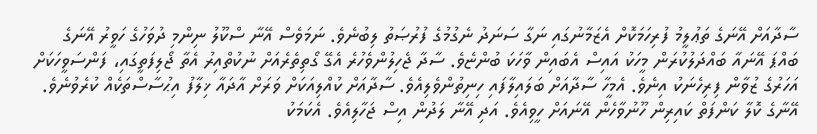ސާދާއަށް އޭނަގެ ތަޢުލީމު ފުރިހަމަކޮށް އެޒަމާނުގައި ނަގާ ސަނަދު ނެގުމުގެ ފުރުޞަތު ލިބުނެވެ. ނަމަވެސް އޭނާ ސްކޫލު ނިންމި ދުވަހުގެ ހަވީރު އޭނަގެ ބައްޕަ އޭނައާ ބައްދަލުކުރަން މީހަކު އައިސް އެބައިން ވާހަކަ ބުންޏެވެ. ސާދާ ޖެހިލުންވެހުރެ އެގޭ ގޯތިތެރެއަށް ނުކުތްއިރު އެތާ ޖޯލިފަތީގައި، ފަންސަވީހަކަށް އަހަރުގެ ޒުވާން ފިރިހެނަކު އިނެވެ. އެމީހާ ސާދާއަށް ބަލައިލާފައި ހިނިތުންވެލިއެވެ. ސާދާއަށް ކުއްލިއަކަށް ވަރަށް އާދައާ ޚިލާފު އިޙުސާސްތަކެއް ކުރެވުނެވެ. އޭނާގެ ކޮލާ ކަންފަތް ކައިރިން ހޫނުވާހެން އޭނައަށް ހީވިއެވެ. އަދި އޭނާ ލަދުން އިސް ޖަހާލިއެވެ. އެކަމަކު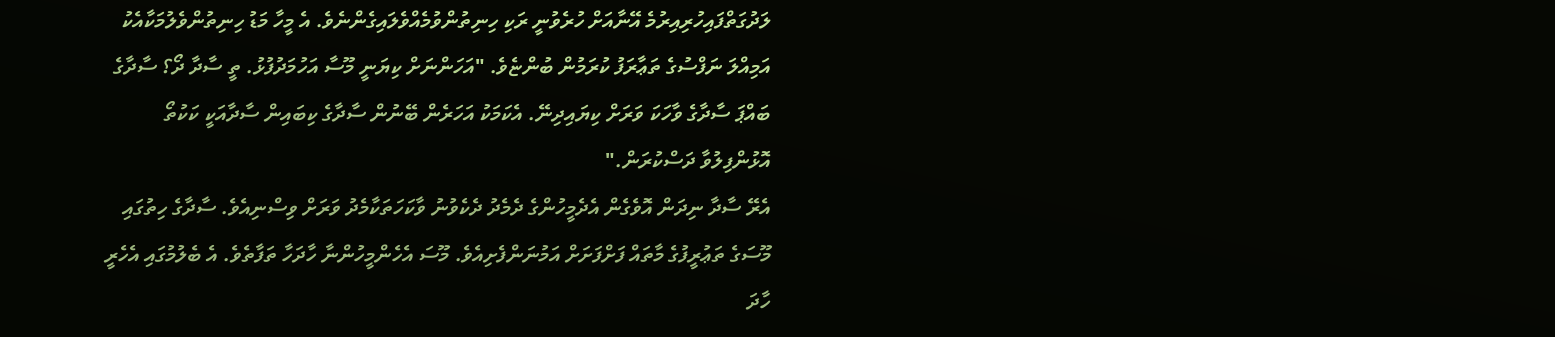ލަދުގަތްފައިހުރިއިރުމެ އޭނާއަށް ހުރެވުނީ ރަކި ހިނިތުންވުމެއްވެލައިގެންނެވެ. އެ މީހާ މަޑު ހިނިތުންވެލުމަކާއެކު އަމިއްލަ ނަފްސުގެ ތަޢާރަފު ކުރަމުން ބުންޏެވެ. "އަހަންނަށް ކިޔަނީ މޫސާ އަހުމަދުފުޅު. ތީ ސާދާ ދޯ؟ ސާދާގެ ބައްޕަ ސާދާގެ ވާހަކަ ވަރަށް ކިޔައިދިނޭ. އެކަމަކު އަހަރެން ބޭނުން ސާދާގެ ކިބައިން ސާދާއަކީ ކަކުތޯ އޮޅުންފިލުވާ ދަސްކުރަން."
އެރޭ ސާދާ ނިދަން އޮވެގެން އެދެމީހުންގެ ދެމެދު ދެކެވުނު ވާކަހަތަކާމެދު ވަރަށް ވިސްނިއެވެ. ސާދާގެ ހިތުގައި މޫސަގެ ތަޢުރީފުގެ މާތައް ފަށްފަށަށް އަމުނަންފެށިއެވެ. މޫސަ އެހެންމީހުންނާ ހާދަހާ ތަފާތެވެ. އެ ބެލުމުގައި އެހެރީ ހާދަ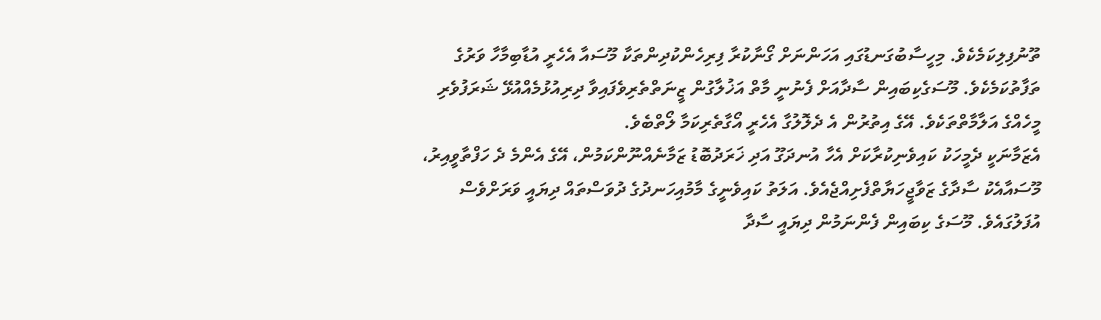ތޫނުފިލިކަމެކެވެ. މިހީސާބުގަނޑުގައި އަހަންނަށް ގޯނާކުރާ ފިރިހެންކުދިންތަކާ މޫސައާ އެހެރީ އުޑާބިމާހާ ވަރުގެ ތަފާތުކަމެކެވެ. މޫސަގެކިބައިން ސާދާއަށް ފެނުނީ މާތް އަޚުލާގުން ޒީނަތްތެރިވެފައިވާ ދިރިއުޅުމެއްއުޅޭ ޝަރަފުވެރި މީހެއްގެ އަލާމާތްތަކެވެ. އޭގެ އިތުރުން އެ ދެލޮލުގާ އެހެރީ އޯގާތެރިކަމާ ލޯތްބެވެ.
އެޒަމާނަކީ ދެމީހަކު ކައިވެނިކުރާކަށް އެހާ އުނދަގޫ އަދި ޚަރަދުބޮޑު ޒަމާނެއްނޫންކަމުން، އޭގެ އެންމެ ދެ ހަފްތާވީއިރު، މޫސައާއެކު ސާދާގެ ޒަވާޖީހަޔާތްފެށިއްޖެއެވެ. އަލަތު ކައިވެނީގެ މާމުއިހަނދުގެ ދުވަސްތައް ދިޔައީ ވަރަށްވެސް އުފަލުގައެވެ. މޫސަގެ ކިބައިން ފެންނަމުން ދިޔައީ ސާދާ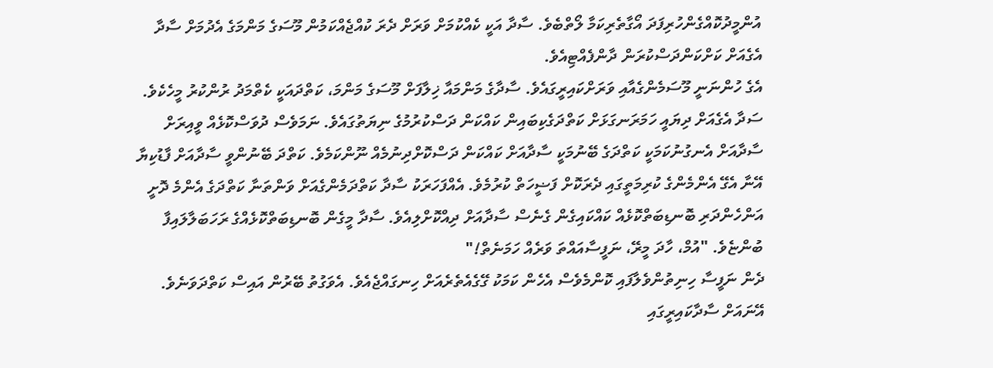އުންމީދުކޮއްގެންހުރިފަދަ އޯގާތެރިކަމާ ލޯތްބެވެ. ސާދާ އަކީ ކެއްކުމަށް ވަރަށް ދެރަ ކުއްޖެއްކަމުން މޫސަގެ މަންމަގެ އެދުމަށް ސާދާ އެގެއަށް ކަށްކަންދަސްކުރަން ދާންފެއްޓިއެވެ.
އެގެ ހުންނަނީ މޫސަމެންގެއާއި ވަރަށްކައިރީގައެވެ. ސާދާގެ މަންމައާ ޚިލާފަށް މޫސަގެ މަންމަ، ކަތްދައަކީ ކެތްމަދު ރުންކުރު މީހެކެވެ. ސަދާ އެގެއަށް ދިޔައީ ހަމަރަނގަޅަށް ކަތްދަގެކިބައިން ކައްކަން ދަސްކުރުމުގެ ނިޔަތުގައެވެ. ނަމަވެސް ދުވަސްކޮޅެއް ވީއިރަށް ސާދާއަށް އެނގުނުކަމަކީ ކަތްދަގެ ބޭނުމަކީ ސާދާއަށް ކައްކަން ދަސްކޮށްދިނުމެއް ނޫންކަމެވެ. ކަތްދަ ބޭނުންވީ ސާދާއަށް ފާޑުކިޔާ އޭނާ އެގޭ އެންމެންގެ ކުރިމަތީގައި ދެރަކޮށް ފަޟީހަތް ކުރުމެވެ. އެއްފަހަރަކު ސާދާ ކަތްދަމެންގެއަށް ވަންތަނާ ކަތްދަގެ އެންމެ ދޮށީ އަންހެންދަރި ބޮނޑިބަތްކޮޅެއް ކައްކައިގެން ގެނެސް ސާދާއަށް ދިއްކޮށްލިއެވެ. ސާދާ މީގެން ބޮނޑިބަތްކޮޅެއްގެ ރަހަބަލާލައިފާ ބުންޏެވެ. "އުމް، ހާދަ މީރޭ، ނަފީސާއައްތަ ވަރެއް ހަމަނެތް!"
ދެން ނަފީސާ ހިނިތުންވެލާފައި ކޮންމެވެސް އެހެން ކަމަކު ގޭގެއެތެރެއަށް ހިނގައްޖެއެވެ. އެވަގުތު ބޭރުން އައިސް ކަތްދަވަނެވެ. އޭނައަށް ސާދާކައިރީގައި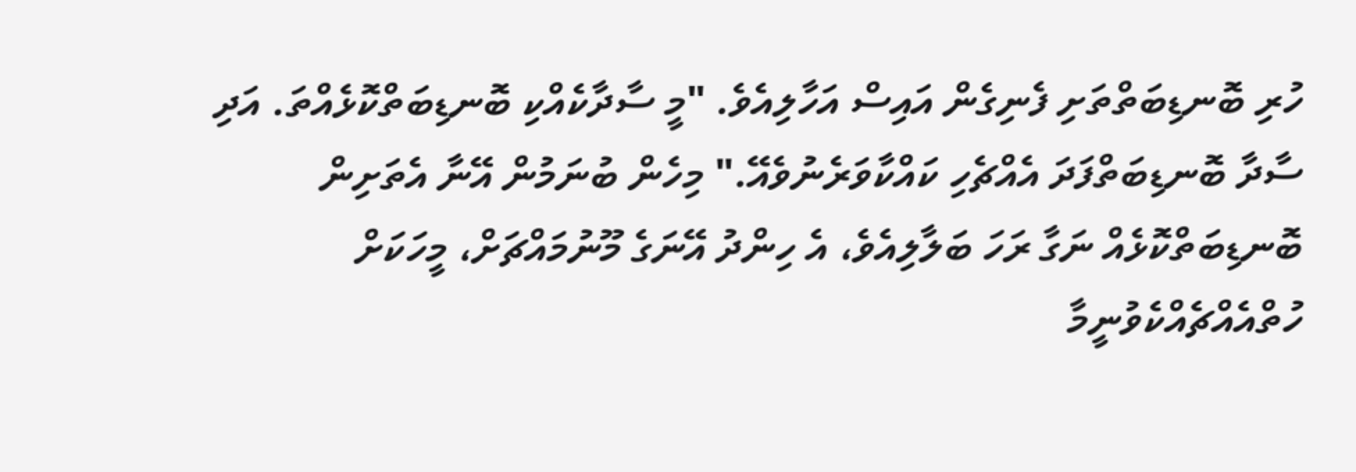ހުރި ބޮނޑިބަތްތަށި ފެނިގެން އައިސް އަހާލިއެވެ. "މީ ސާދާކެއްކި ބޮނޑިބަތްކޮޅެއްތަ. އަދި ސާދާ ބޮނޑިބަތްފަދަ އެއްޗެހި ކައްކާވަރެނުވެއޭ." މިހެން ބުނަމުން އޭނާ އެތަށިން ބޮނޑިބަތްކޮޅެއް ނަގާ ރަހަ ބަލާލިއެވެ، އެ ހިންދު އޭނަގެ މޫނުމައްޗަށް، މީހަކަށް ހުތްއެއްޗެއްކެވުނީމާ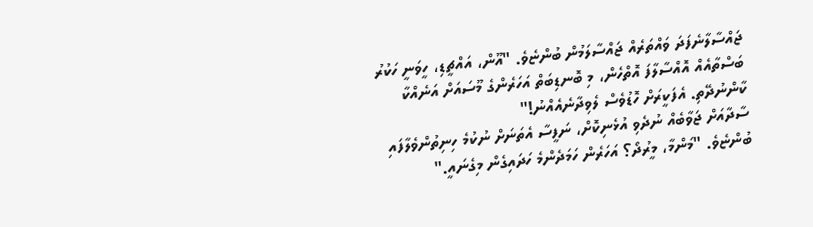ޖައްސާލާނެފަދަ ވައްތަރެއް ޖައްސާލަމުން ބުންޏެވެ. "އޫން، އައްޗީޑި، ހީވަނީ ހަކުރު ބަސްތާއެއް އޮއްސާލާފަ އޮތްހެން، މި ބޮނޑިބަތް އަހަރެންގެ މޫސައަށް އަނެއްކާ ކާންނުދޭތި. އެފަކީރަށް ހޮޑުވެސް ލެވިދާނެއެއްނު!"
ސާދާއަށް ޖަވާބެއް ނުދެވި އުޅެނިކޮށް، ނަފީސާ އެތަނަށް ނުކުމެ ހިނިތުންވެލާފައި ބުންޏެވެ. "މަންމާ، މީރުދޯ؟ އަހަރެން ހަމަދެންމެ ހަދައިގެން މިގެނައީ."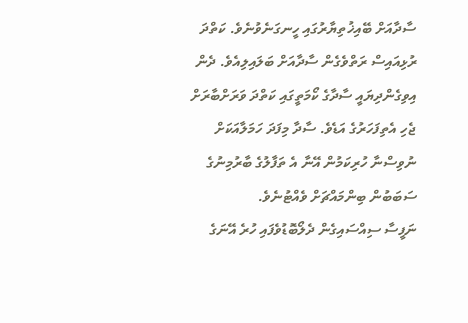ސާދާއަށް ބޭއިޚުތިޔާރުގައި ހީނގަނެވުނެވެ. ކަތްދަ ރުޅިއައިސް ރަތްވެގެން ސާދާއަށް ބަލައިލިއެވެ. ދެން އިވިގެންދިޔައީ ސާދާގެ ކޯމަތީގައި ކަތްދަ ވަރަށްބާރަށް ޖެހި އެތިފަހަރުގެ އަޑެވެ. ސާދާ މިފަދަ ހަމަލާއަކަށް ނުވިސްނާ ހުރިކަމުން އޭނާ އެ ތަފާލުގެ ބާރުމިނުގެ ސަބަބުން ބިންމައްޗަށް ވެއްޓުނެވެ.
ނަފީސާ ސިއްސައިގެން ދެލޯބޮޑުވެފައި ހުރެ އޭނަގެ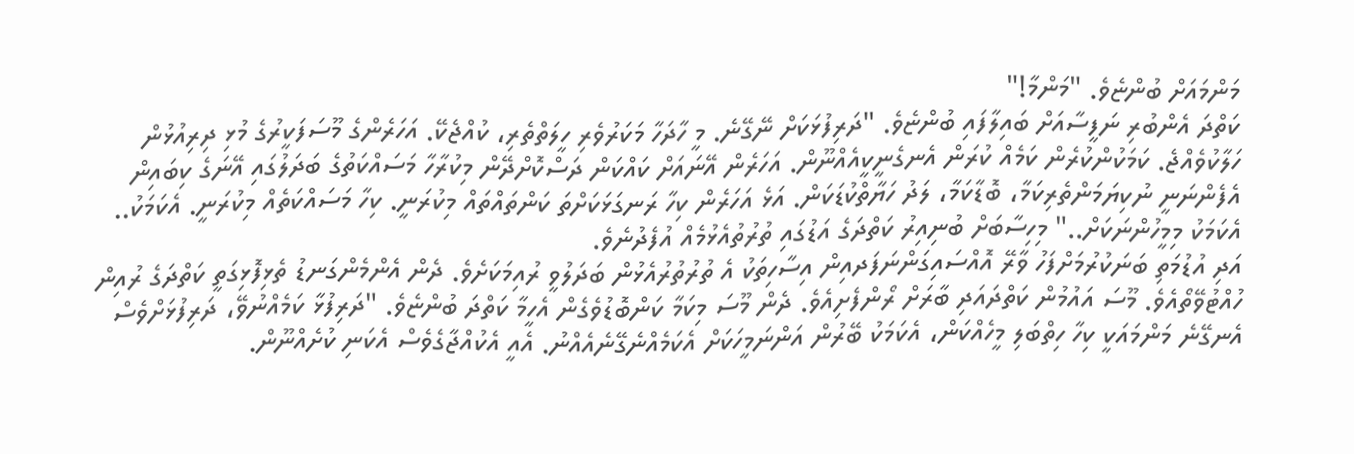މަންމައަށް ބުންޏެވެ. "މަންމާ!"
ކަތްދަ އެންބުރި ނަފީސާއަށް ބައިލާފައި ބުންޏެވެ. "ދަރިފުޅަކަށް ނޭގޭނެ. މީ ހާދަހާ މަކަރުވެރި ހީލަތްތެރި، ކުއްޖެކޭ. އަހަރެންގެ މޫސަފަކީރުގެ މުޅި ދިރިއުޅުން ހަލާކުވެއްޖެ. ކަމަކުންކުރެން ކަމެއް ކުރަން އެނގެނީކީއެއްނޫން. އަހަރެން އޭނައަށް ކައްކަން ދަސްކޮށްދޭން މިކުރާހާ މަސައްކަތުގެ ބަދަލުގައި އޭނަގެ ކިބައިން އެފެންނަނީ ނުކިޔަމަންތެރިކަމާ، ބޮޑާކަމާ، ލަދު ހަޔާތްކުޑަކަން. އަޅެ އަހަރެން ކިހާ ރަނގަޅަކަށްތަ ކަންތައްތައް މިކުރަނީ. ކިހާ މަސައްކަތެއް މިކުރަނީ. އެކަމަކު.. އެކަމަކު މިމީހުންނަކަށް.." މިހިސާބަށް ބުނިއިރު ކަތްދަގެ އަޑުގައި ތުރުތުއެޅުމެއް އުފެދުނެވެ.
އަދި އުޑުމަތި ބަނަކުރުމަށްފަހު ވާރޭ އޮއްސައިގަންނަފަދއިން އިސާހިތަކު އެ ތުރުތުރުއެޅުން ބަދަލުވީ ރުއިމަކަށެވެ. ދެން އެންމެންގަނޑު ތެޅިފޮޅިގަތީ ކަތްދަގެ ރުއިން ހުއްޓުވޭތޯއެވެ. މޫސަ އައުމުން ކަތްދައަދި ބާރަށް ރޯންފެށިއެވެ. ދެން މޫސަ މިކަމާ ކަންބޮޑުވެގެން އެހީމާ ކަތްދަ ބުންޏެވެ. "ދަރިފުޅާ ކަމެއްނުވޭ، ދަރިފުޅަށްވެސް އެނގޭނެ މަންމައަކީ ކިހާ ހިތްބަލި މީހެއްކަން، އެކަމަކު ބޭރުން އަންނަމީހަކަށް އެކަމެއްނެގޭނެއެއްނު. އެއީ އެކުއްޖާގެވެސް އެކަނި ކުށެއްނޫން.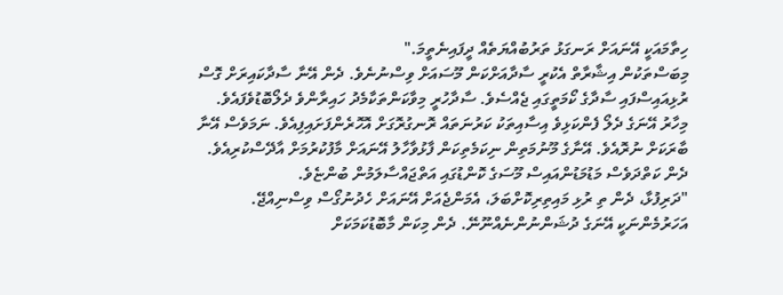ހިތާމައަކީ އޭނައަށް ރަނގަޅު ތަރުބުއްޔަތެއް ދީފައިނެތީމަ."
މިބަސްތަކުން އިޝާރާތް އެކުރީ ސާދާއަށްކަން މޫސައަށް ވިސްނުނެވެ. ދެން އޭނާ ސާދާކައިރަށް ގޮސް ރުޅިއައިސްފައި ސާދާގެ ކޯމަތީގައި ޖެއްސެވެ. ސާދާހުރީ މިވާކަންތަކާމެދު ހައިރާންވެ ދެލޯބޮޑުވެފައެވެ. މިހާރު އޭނަގެ ދެލޯ ފެންކަޅިވެ އިސާއިތަކު ކަރުނަތައް ރޮނގުރޮގަށް އޮހޮރެންފަށައިފިއެވެ. ނަމަވެސް އޭނާ ބާރަކަށް ނުރޮއެވެ. އޭނާގެ މޫނުމަތިން ނިކަމެތިކަން ފާޅުވާހާލު އޭނައަށް މާފުކުރުމަށް އާދޭސްކުރިއެވެ. ދެން ކަތްދަވެސް މަޑުމަޑުންއައިސް މޫސަގެ ކޮންޑުގައި އަތްޖައްސާލަމުން ބުންޏެވެ.
"ދަރިފުޅާ، ދެން ތި ރުޅި މައިތިރިކޮށްބަލަ، އެމަންޖެއަށް އޭނައަށް ހެދުނުގޯސް ވިސްނިއްޖޭ. އަހަރުމެންނަކީ އޭނަގެ ދުޝަންނުންނެއްނޫނޭ. ދެން މިކަން މާބޮޑުކަމަކަށް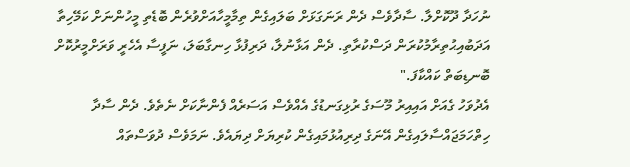ނުހަދާ ދޫކޮށްލާ. ސާދާވެސް ދެން ރަނަގަޅަށް ބަލައިގެން ތިމާމީހާއަށްވުރެން ބޮޑެތި މީހުންނަށް ކަމޭހިތާ އަދަބުއިޙުތިރާމުކުރަން ދަސްކުރާތި. ދެން އަޅާނުލާ، ދަރިފުޅާ ހިނގާބަލަ، ނަފީސާ އެހެރީ ވަރަށްމީރުކޮށް ބޮނޑިބަތް ކައްކާފަ."
އެދުވަހު ގެއަށް އައިއިރު މޫސަގެ ރުޅިގަނޑުގެ އެއްވެސް އަސަރެއް ފެންނާކަށް ނެތެވެ. ދެން ސާދާ ހިތްހަމަޖައްސާލައިގެން އޭނަގެ ދިރިއުޅުމައިގެން ކުރިޔަށް ދިޔައެވެ. ނަމަވެސް ދުވަސްތައް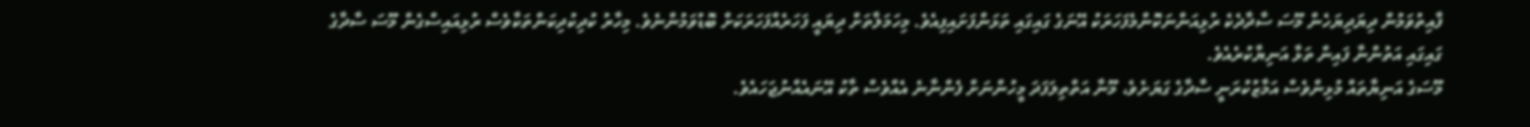ފާއިތުވަމުން ދިޔަދިޔަހެން މޫސަ ސާދާދެކެ ރުޅިއަންނަކޮންމެފަހަރަކު އޭނަގެ ގައިގައި ތަޅަންފަށައިފިއެވެ. މިހަމަލާތަށް ދިޔައީ ފަހަރެއްފަހަރަކަށް ބޮޑުވަމުންނެވެ. މިހާރު ކުދިކުދިކަންތަކާވެސް ރުޅިއައިސްގެން މޫސަ ސާދާގެ ގައިގައި އަތުންނާ ފައިން ތަޅާ އަނިޔާކުރެއެވެ.
މޫސަގެ އަނިޔާތައް މުޅިންވެސް އަމާޒުކުރަނީ ސާދާގެ ގަޔަށެވެ، މޫނާ އަތްތިލަފަދަ މީހުންނަށް ފެންނާނެ އެއްވެސް ތާކު އޭނައެއްނުޖަހައެވެ.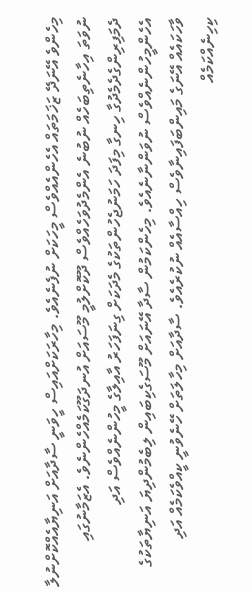މިހެންވެ އޭނަދޭ ޒަޚަމަތައް އެހެންއެއްވެސް މީހަކަށް ނުފެނެއެވެ. މިހާރަކަށްއައިސް ހީވަނީ ސާދާއަށް އަނިޔާއެއްކޮށްނުލާ ނުވަތަ އިހާނެތިބަހެއް ނުބުނެ އެންމެދުވަހެއްވެސް ދޫކޮށްލުމީ މޫސައަށް އުނދަގޫކަމެއްހެންނެވެ. އެޒަމާނުގައި ދެމަފިރިންގެދެމެދުގާ ހިނގާ މިފަދަ ހަމަނުޖެހުންތަކުގެ މެދަކަށް ގިނަފަހަރު އާއިލާގެ މީހުންނެއްވެސް އަދި އެހެންމީހުންނެއްވެސް ނުވަންނާނެއެވެ. މިހެންކަމުން ސާދާ އޭނައަށް މޫސަގެކިބައިން ލިބެމުންދިޔަ އަނިޔާތަކުގެ ވާހަކައެއް އޭނަގެ މައިންބަފައިނާވެސް ހިއްސާއެއް ނުކުރެއެވެ. ސާދާއަށް މިހާލަތަށް ހޭނެވުނީ ކީއްވެކަމެއް އަދި ކިހިނެއްކަމެއް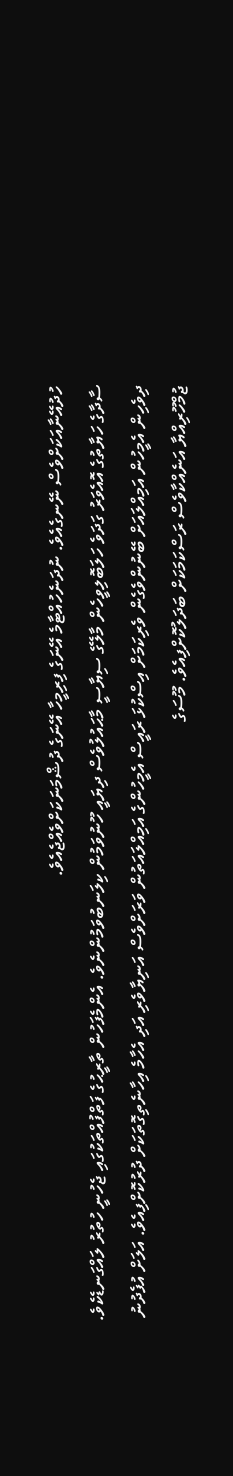ހުދުއޭނާއަކަށްވެސް ނޭނގެއެވެ. ނުދަނެހުއްޓާމެ އޭނަގެ ފިރިމީހާ އޭނަގެ ދުޝްމަނަކަށްވެއްޖެއެވެ.
ސާދާގެ ހަޔާތުގެ އޮއެވަރު ގަދަވެ ހަލަބޮލިވީހެން މާލޭގެ ސިޔާސީ މާޙައުލުވެސް ދިޔައީ ހޫނުވަމުން ކިލަނބުވަމުންނެވެ. އެންމެފަހުން ތާރީޙުގެ ފަތްފުއްތަކުގައި ޖެހުނީ ހުތުރު ލައްގަނޑެކެވެ. ދިވެހިން އެމީހުން އަމިއްލައަށް ބޭނުންވެގެން ވެރިކަމަށް އިސްކުޅަ ރައީސް އެމީހުންގެ އަމިއްލައަތުން ވަރަށްވެސް އަނިޔާވެރި އަދި އެހާމެ އިހާނެތިގޮތަކަށް ދުރުކޮށްފިއެވެ. އަލަށް އުފެދުނު ޖުމްހޫރިއްޔާ އަނެއްކާވެސް ރަސްކަމަކަށް ބަދަލުކޮށްފިއެވެ. މޫސަގެ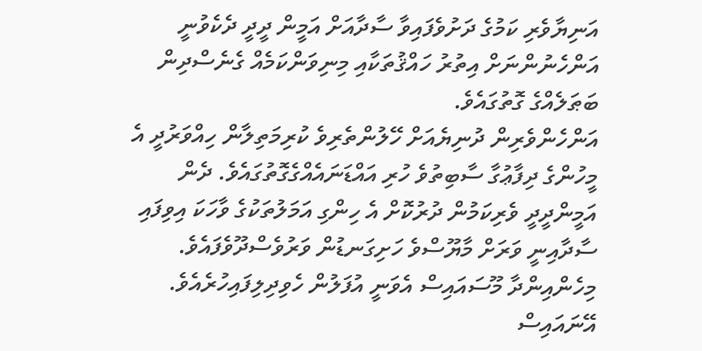އަނިޔާވެރި ކަމުގެ ދަށުވެފައިވާ ސާދާއަށް އަމީން ދީދީ ދެކެވުނީ އަންހެނުންނަށް އިތުރު ހައްޤުތަކާއި މިނިވަންކަމެއް ގެނެސްދިން ބަޠަލެއްގެ ގޮތުގައެވެ.
އަންހެންވެރިން ދުނިޔެއަށް ހޭލުންތެރިވެ ކުރިމަތިލާން ހިއްވަރުދީ އެ މީހުންގެ ދިފާޢުގާ ސާބިތުވެ ހުރި އައްޑަނައެއްގެގޮތުގައެވެ. ދެން އަމީންދީދީ ވެރިކަމުން ދުރުކޮށް އެ ހިންގި އަމަލުތަކުގެ ވާހަކަ އިވިފައި ސާދާއިނީ ވަރަށް މާޔޫސްވެ ހަށިގަނޑުން ވަރުވެސްދޫވެފައެވެ. މިހެންއިންދާ މޫސައައިސް އެވަނީ އުފަލުން ހެވިދިލިފައިހުރެއެވެ. އޭނައައިސް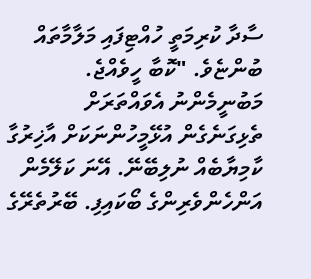ސާދާ ކުރިމަތީ ހުއްޓިފައި މަލާމާތައް ބުންޏެވެ. "ކޮބާ ހީވެއްޖެ. މަބުނީމެންނު އެވައްތަރަށް ތެޅިގަނެގެން އުޅޭމީހުންނަކަށް އާޚިރުގާ ކާމިޔާބެއް ނުލިބޭނޭ. އޭނަ ކަލޭމެން އަންހެންވެރިންގެ ބޯކައިފި. ބޭރުތެރޭގެ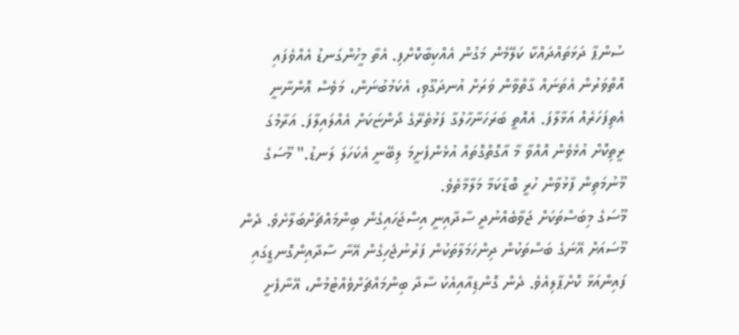ސުންޕާ ދަޅަތައްދައްކާ ކަލޭމެން މަގުން އެއްކިބާކޮށްފި. އެތާ މީހުންގަނޑު އެއްވެފައި އޮތްވަރުން އެތަނައް ގާތްވާން ވަރަށް އުނދަގޫވި، އެކަމުބުނަން، މަވެސް އޮންނާނީ އެތިފަހަރެއް އަޅާލާފަ. އެއޮތީ ބަރަހަނާހާލުގާ ފަޅުތެރޭގެ ދޯންޏަކަށް އެއްލައިލާފަ. އަރާމުގަ ރީތިކޮށް އުޅެވެން އޮއްވާ މާ އާގޮތްގޮތައް އުޅެންފެށީމަ ލިބޭނީ އެކަހަލަ ލަނޑު." މޫސަގެ މޫނުމަތިން ފާޅުވާން ހުރީ ބޮޑާކަމާ މަލާމާތެވެ.
މޫސަގެ މިބަސްތަކަށް ޖަވާބެއްނުދީ ސާދާއިނީ އިސްޖަހައިގެން ބިންމައްޗަށްބަލާށެވެ. ދެން މޫސައަށް އޭނަގެ ބަސްތަކުން ދިންހަމަލާތަކުން ފަރުނުޖެހިގެން އޭނާ ސާދާއިންގޮނޑީގައި ފައިންއަޅާ ކޮށްޕާލިއެވެ. ދެން ގޮންޑިއާއިއެކު ސާދާ ބިންމައްޗަށްވެއްޓުމުން، އޭނާފެށީ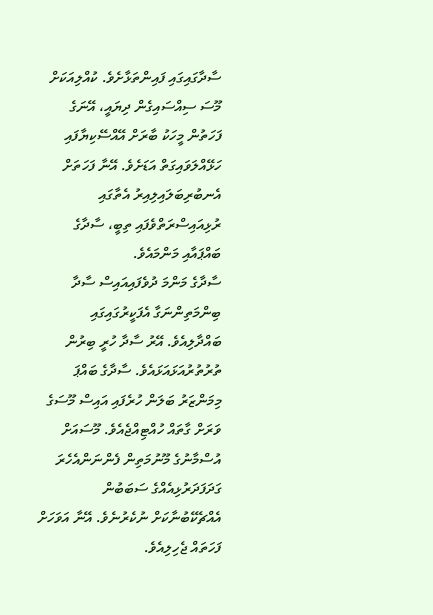ސާދާގައިގައި ފައިންތަޅާށެވެ. ކުއްލިއަކަށް މޫސަ ސިއްސައިގެން ދިޔައީ، އޭނަގެ ފަހަތުން މީހަކު ބާރަށް އޭއްސޭކިޔާފައި ހަޅޭއްލަވައިގަތް އަޑަށެވެ. އޭނާ ފަހަތަށް އެނބުރިބަލައިލިއިރު އެތާގައި ރުޅިއައިސްރަތްވެފައި ތިބީ، ސާދާގެ ބައްޕައާއި މަންމައެވެ.
ސާދާގެ މަންމަ ދުވެފައިއައިސް ސާދާ ބިންމަތިންނަގާ އެފަކީރުގައިގައި ބައްދާލިއެވެ. އޭރު ސާދާ ހުރީ ބިރުން ތުރުތުރުއަޅައަޅައެވެ. ސާދާގެ ބައްޕަ މިމަންޒަރު ބަލަން ހުރެފައި އައިސް މޫސަގެ ވަރަށް ގާތައް ހުއްޓިއްޖެއެވެ. މޫސައަށް އުސްމާނުގެ މޫނުމަތިން ފެންނަންއެހެރަ ގަދަފަދަރުޅިއެއްގެ ސަބަބުން އެއްޗެކޭބުނާކަށް ނުކެރުނެވެ. އޭނާ އަވަހަށް ފަހަތައް ޖެހިލިއެވެ.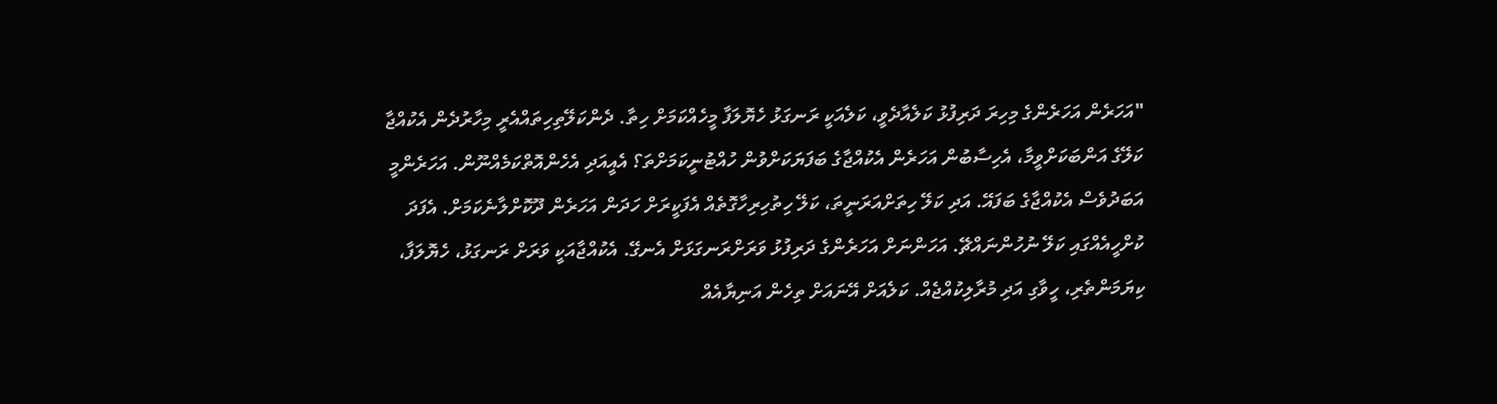"އަހަރެން އަހަރެންގެ މިހިރަ ދަރިފުޅު ކަލެއާދެވީ، ކަލެއަކީ ރަނގަޅު ހެޔޮލަފާ މީހެއްކަމަށް ހިތާ. ދެންކަލޭތިހިތައްއެރީ މިހާރުދެން އެކުއްޖާ ކަލޭގެ އަންބަކަށްވީމާ، އެހިސާބުން އަހަރެން އެކުއްޖާގެ ބަފަޔަކަށްވުން ހުއްޓުނީކަމަށްތަ؟ އެއީއަދި އެހެންއޮތްކަމެއްނޫން. އަހަރެންމީ އަބަދުވެސް އެކުއްޖާގެ ބަފައޭ. އަދި ކަލޭ ހިތަށްއަރަނީތަ، ކަލޭ ހިތުހިރިހާގޮތެއް އެފަކީރަށް ހަދަން އަހަރެން ދޫކޮށްލާނެކަމަށް. އެފަދަ ކުށްހީއެއްގައި ކަލޭ ނުހުންނައްޗޭ. އަހަންނަށް އަހަރެންގެ ދަރިފުޅު ވަރަށްރަނގަޅަށް އެނގޭ. އެކުއްޖާއަކީ ވަރަށް ރަނގަޅު، ހެޔޮލަފާ، ކިޔަމަންތެރި، ހީވާގި އަދި މުރާލިކުއްޖެއް. ކަލެއަށް އޭނައަށް ތިހެން އަނިޔާއެއް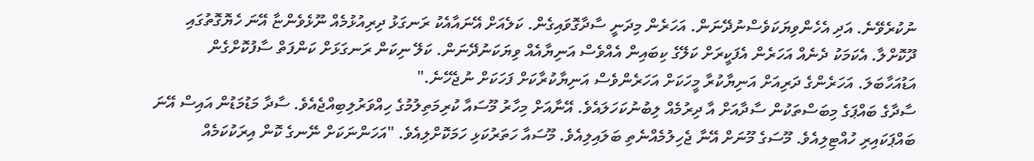ނުކުރެވޭނެ. އަދި އެހެންވިޔަކަވެސްނުދޭނަން. އަހަރެން މިދަނީ ސާދާގޮވައިގެން. ކަލެއަށް އޭނައާއެކު ރަނގަޅު ދިރިއުޅުމެއް ނޫޅެވެންޏާ އޭނަ ހެޔޮގޮތުގައި ދޫކޮށްލާ. އެކަމަކު ދެނެއް އަހަރެން އެފަކީރަށް ކަލޭގެ ކިބައިން އެއްވެސް އަނިޔާއެއް ވިޔަކަނުދޭނަން. ކަލޭ ނިކަން ރަނގަޅަށް ކަންފަތް ސާފުކޮށްގެން އަޑުއަހާބަލަ. އަހަރެންގެ ދަރިއަށް އަނިޔާކުރާ މީހަކަށް އަހަރެންވެސް އަނިޔާކުރާކަށް ފަހަކަށް ނުޖެހޭނެ."
ސާދާގެ ބައްޕަގެ މިބަސްތަކުން ސާދާއަށް އާ ދިރުމެއް ލިބުނުކަހަލައެވެ. އޭނާއަށް މިހާރު މޫސައާ ކުރިމަތިލުމުގެ ހިއްވަރުލިބިއްޖެއެވެ. ސާދާ މަޑުމަޑުން އައިސް އޭނަ ބައްޕަކައިރި ހުއްޓިލިއެވެ. މޫސަގެ މޫނަށް އޭނާ ޖެހިލުމެއްނެތި ބަލައިލިއެވެ. މޫސައާ ހަތަރުކަޅި ހަމަކޮށްލިއެވެ. "އަހަންނަކަށް ނޭނގެ ކޮން އިރަކުކަމެއް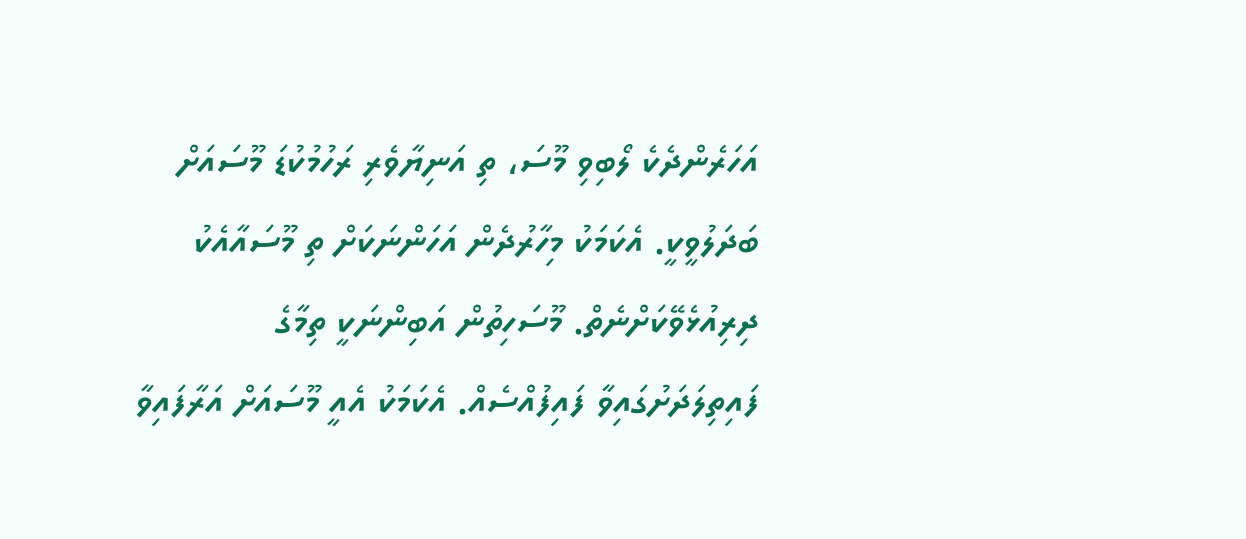އަހަރެންދެކެ ލޯބިވި މޫސަ، ތި އަނިޔާވެރި ރަހުމުކުޑަ މޫސައަށް ބަދަލުވީކީ. އެކަމަކު މިހާރުދެން އަހަންނަކަށް ތި މޫސައާއެކު ދިރިއުޅެވޭކަށްނެތް. މޫސަހިތުން އަބިންނަކީ ތިމާގެ ފައިތިލަދަށުގައިވާ ފައިފުއްސެއް. އެކަމަކު އެއީ މޫސައަށް އަރާފައިވާ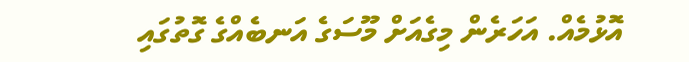އޮޅުމެއް. އަހަރެން މިގެއަށް މޫސަގެ އަނބެއްގެ ގޮތުގައި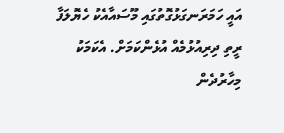އައީ ހަމަރަނގަޅުގޮތުގައި މޫސައާއެކު ހެޔޮލަފާ ރީތި ދިރިއުޅުމެއް އުޅެންކަމަށް. އެކަމަކު މިހާރުދެން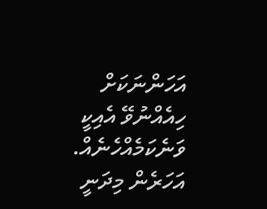އަހަންނަކަށް ހިއެއްނުވޭ އެއިކީ ވަނެކަމެއްހެނެއް. އަހަރެން މިދަނީ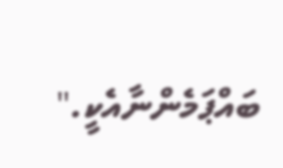ބައްޕަމެންނާއެކީ."